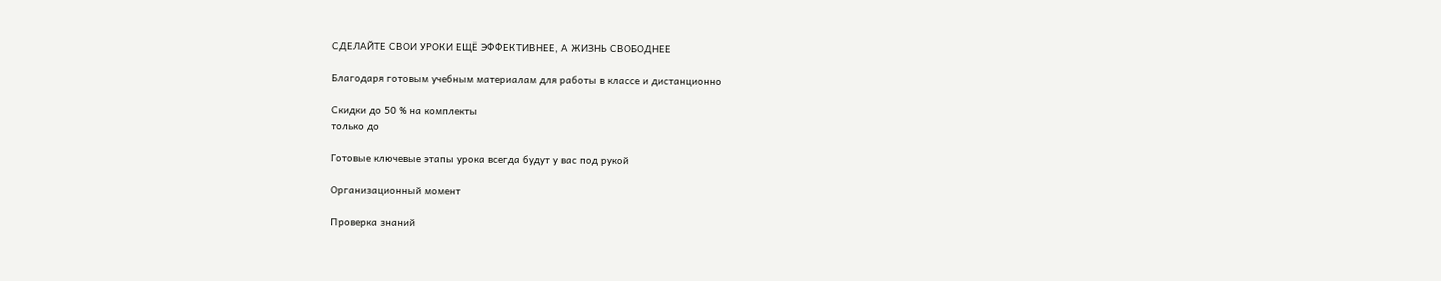СДЕЛАЙТЕ СВОИ УРОКИ ЕЩЁ ЭФФЕКТИВНЕЕ, А ЖИЗНЬ СВОБОДНЕЕ

Благодаря готовым учебным материалам для работы в классе и дистанционно

Скидки до 50 % на комплекты
только до

Готовые ключевые этапы урока всегда будут у вас под рукой

Организационный момент

Проверка знаний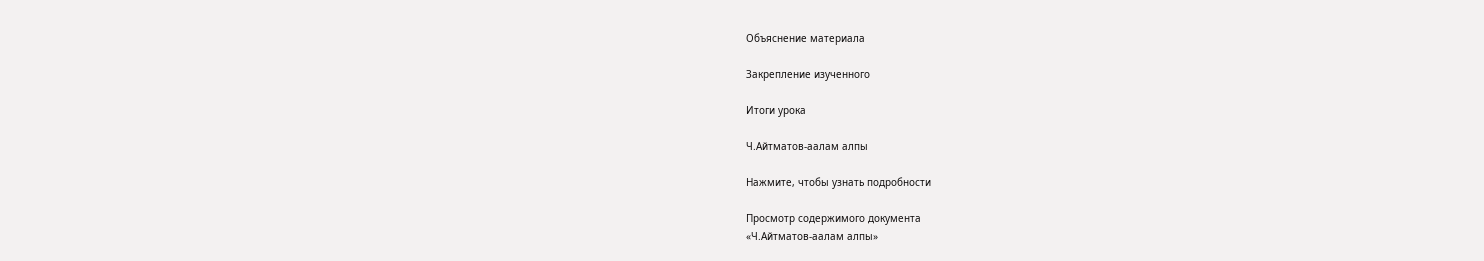Объяснение материала

Закрепление изученного

Итоги урока

Ч.Айтматов-аалам алпы

Нажмите, чтобы узнать подробности

Просмотр содержимого документа
«Ч.Айтматов-аалам алпы»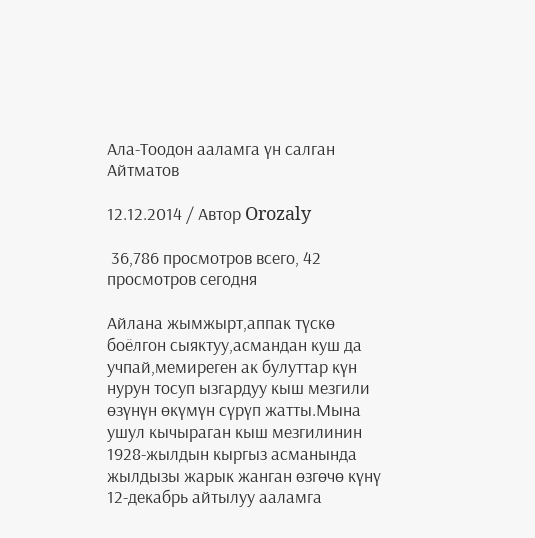Ала-Тоодон ааламга үн салган Айтматов

12.12.2014 / Автор Orozaly

 36,786 просмотров всего, 42 просмотров сегодня

Айлана жымжырт,аппак түскө боёлгон сыяктуу,асмандан куш да учпай,мемиреген ак булуттар күн нурун тосуп ызгардуу кыш мезгили өзүнүн өкүмүн сүрүп жатты.Мына ушул кычыраган кыш мезгилинин 1928-жылдын кыргыз асманында жылдызы жарык жанган өзгөчө күнү 12-декабрь айтылуу ааламга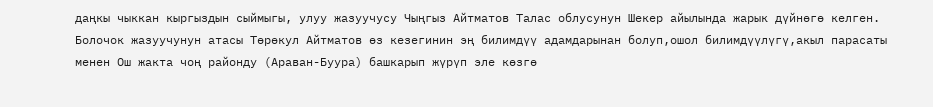даңкы чыккан кыргыздын сыймыгы, улуу жазуучусу Чыңгыз Айтматов Талас облусунун Шекер айылында жарык дүйнөгө келген.
Болочок жазуучунун атасы Төрөкул Айтматов өз кезегинин эң билимдүү адамдарынан болуп,ошол билимдүүлүгү,акыл парасаты менен Ош жакта чоң районду (Араван-Буура) башкарып жүрүп эле көзгө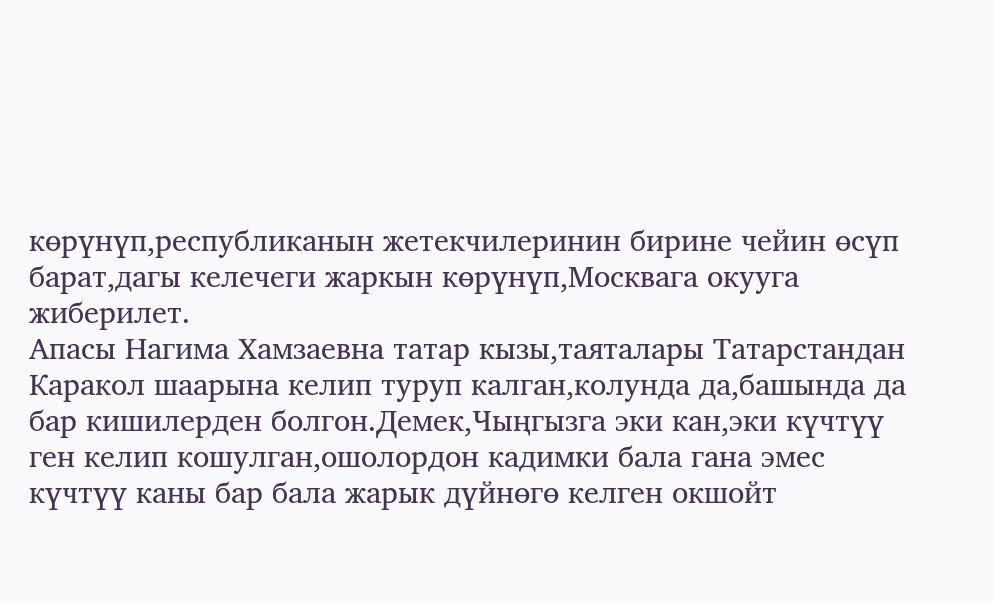көрүнүп,республиканын жетекчилеринин бирине чейин өсүп барат,дагы келечеги жаркын көрүнүп,Москвага окууга жиберилет.
Апасы Нагима Хамзаевна татар кызы,таяталары Татарстандан Каракол шаарына келип туруп калган,колунда да,башында да бар кишилерден болгон.Демек,Чыңгызга эки кан,эки күчтүү ген келип кошулган,ошолордон кадимки бала гана эмес күчтүү каны бар бала жарык дүйнөгө келген окшойт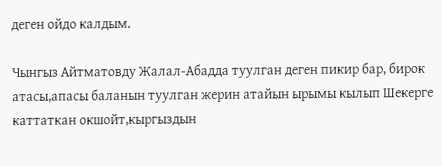деген ойдо калдым.

Чынгыз Айтматовду Жалал-Абадда туулган деген пикир бар, бирок атасы,апасы баланын туулган жерин атайын ырымы кылып Шекерге каттаткан окшойт,кыргыздын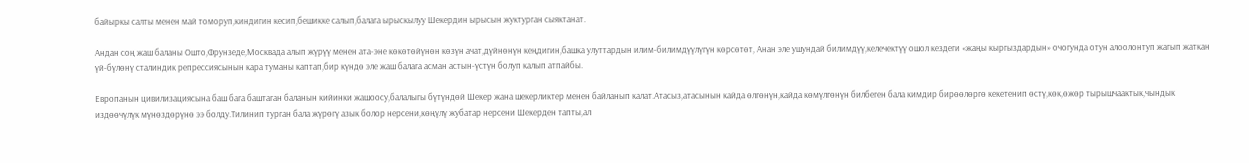байыркы салты менен май томоруп,киндигин кесип,бешикке салып,балага ырыскылуу Шекердин ырысын жуктурган сыяктанат.

Андан соң жаш баланы Ошто,Фрунзеде,Москвада алып жүрүү менен ата-эне көкөтөйүнөн көзүн ачат,дүйнөнүн кеңдигин,башка улуттардын илим-билимдүүлүгүн көрсөтөт, Анан эле ушундай билимдүү,келечектүү ошол кездеги «жаңы кыргыздардын» очогунда отун алоолонтуп жагып жаткан үй-бүлөнү сталиндик репрессиясынын кара туманы каптап,бир күндө эле жаш балага асман астын-үстүн болуп калып атпайбы.

Европанын цивилизациясына баш бага баштаган баланын кийинки жашоосу,балалыгы бүтүндөй Шекер жана шекерликтер менен байланып калат.Атасыз,атасынын кайда өлгөнүн,кайда көмүлгөнүн билбеген бала кимдир бирөөлөргө кекетенип өстү,көк,өжөр тырышчаактык,чындык издөөчүлүк мүнөздөрүнө ээ болду.Тилинип турган бала жүрөгү азык болор нерсени,көңүлү жубатар нерсени Шекерден тапты,ал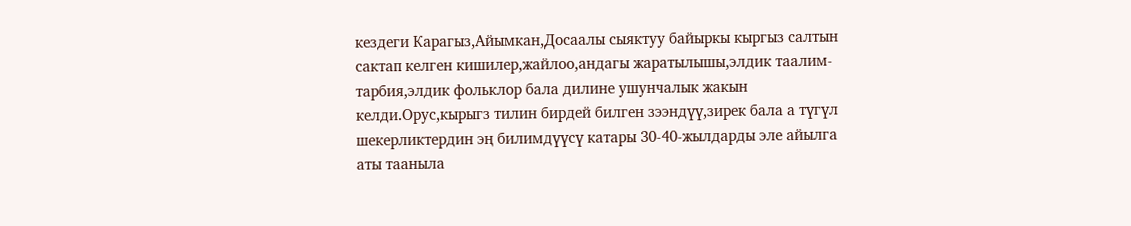кездеги Карагыз,Айымкан,Досаалы сыяктуу байыркы кыргыз салтын сактап келген кишилер,жайлоо,андагы жаратылышы,элдик таалим-тарбия,элдик фольклор бала дилине ушунчалык жакын келди.Орус,кырыгз тилин бирдей билген зээндүү,зирек бала а түгүл шекерликтердин эң билимдүүсү катары 30-40-жылдарды эле айылга аты тааныла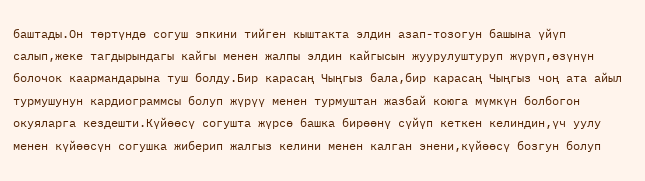баштады.Он төртүндө согуш эпкини тийген кыштакта элдин азап-тозогун башына үйүп салып,жеке тагдырындагы кайгы менен жалпы элдин кайгысын жуурулуштуруп жүрүп,өзүнүн болочок каармандарына туш болду.Бир карасаң Чыңгыз бала,бир карасаң Чыңгыз чоң ата айыл турмушунун кардиограммсы болуп жүрүү менен турмуштан жазбай коюга мүмкүн болбогон окуяларга кездешти.Күйөөсү согушта жүрсө башка бирөөнү сүйүп кеткен келиндин,үч уулу менен күйөөсүн согушка жиберип жалгыз келини менен калган энени,күйөөсү бозгун болуп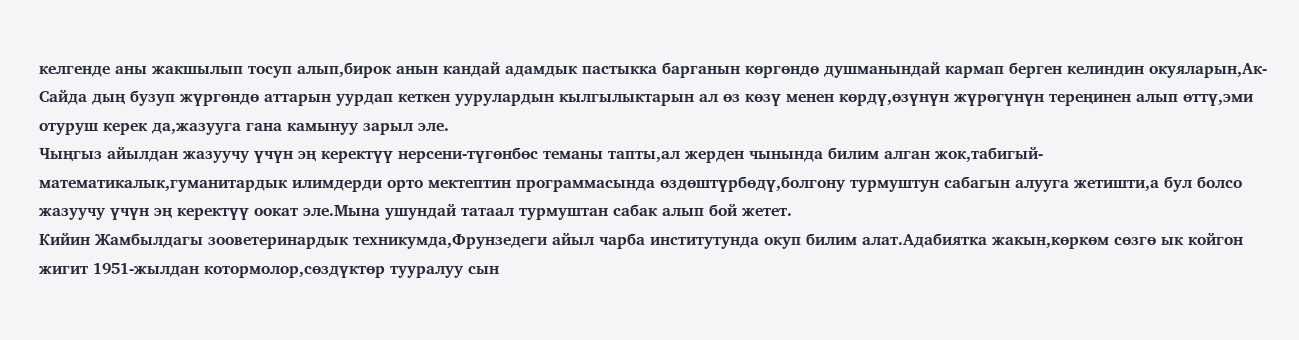келгенде аны жакшылып тосуп алып,бирок анын кандай адамдык пастыкка барганын көргөндө душманындай кармап берген келиндин окуяларын,Ак-Сайда дың бузуп жүргөндө аттарын уурдап кеткен уурулардын кылгылыктарын ал өз көзү менен көрдү,өзүнүн жүрөгүнүн тереңинен алып өттү,эми отуруш керек да,жазууга гана камынуу зарыл эле.
Чыңгыз айылдан жазуучу үчүн эң керектүү нерсени-түгөнбөс теманы тапты,ал жерден чынында билим алган жок,табигый-математикалык,гуманитардык илимдерди орто мектептин программасында өздөштүрбөдү,болгону турмуштун сабагын алууга жетишти,а бул болсо жазуучу үчүн эң керектүү оокат эле.Мына ушундай татаал турмуштан сабак алып бой жетет.
Кийин Жамбылдагы зооветеринардык техникумда,Фрунзедеги айыл чарба институтунда окуп билим алат.Адабиятка жакын,көркөм сөзгө ык койгон жигит 1951-жылдан котормолор,сөздүктөр тууралуу сын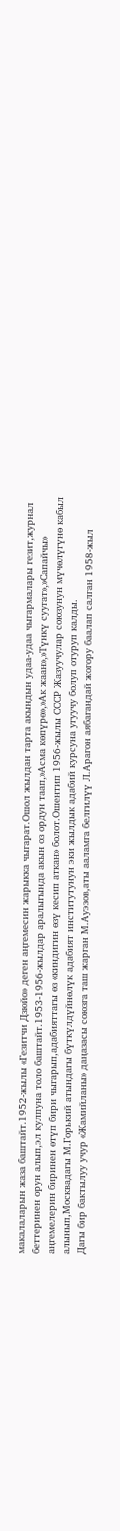макалаларын жаза баштайт.1952-жылы «Гезитчи Дзюйо» деген аңгемесин жарыкка чыгарат.Ошол жылдан тарта акындын удаа-удаа чыгармалары гезит,журнал беттеринен орун алып,эл кулпуна толо баштайт.1953-1956-жылдар аралыгында акын оз ордун таап,»Асма көпүрө»,»Ак жаан»,»Түнкү суугат»,»Сапайчы» аңгемелерин биринен өтүп бири чыгарып,адабияттагы өз «киндигин өзү кесип аткан» болот.Ошентип 1956-жылы СССР Жазуучулар союзунун мүчөлүгүнө кабыл алынып,Москвадагы М.Горький атындагы бүткүлдүйнөлүк адабият институтунун эки жылдык адабий курсуна угуучу болуп отуруп калды.
Дагы бир бактылуу учур «Жамийланы» даңазасы союзга таш жарган М.Ауэзов,аты ааламга белгилүү Л.Арагон аябагандай жогору баалап салган 1958-жыл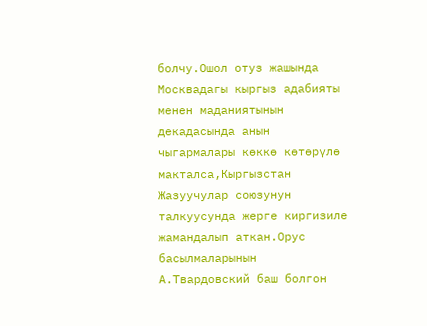болчу.Ошол отуз жашында Москвадагы кыргыз адабияты менен маданиятынын декадасында анын чыгармалары көккө көтөрүлө макталса,Кыргызстан Жазуучулар союзунун талкуусунда жерге киргизиле жамандалып аткан.Орус басылмаларынын А.Твардовский баш болгон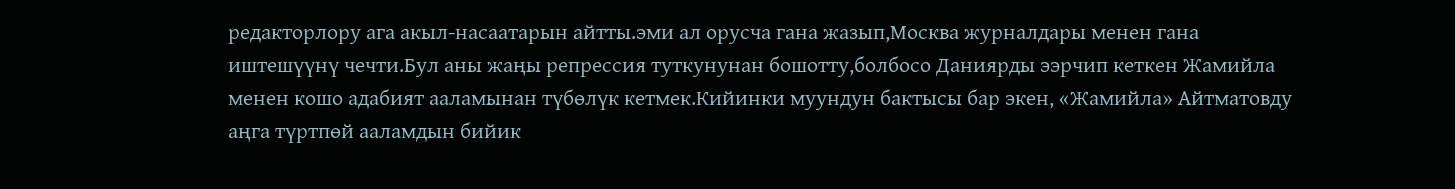редакторлору ага акыл-насаатарын айтты.эми ал орусча гана жазып,Москва журналдары менен гана иштешүүнү чечти.Бул аны жаңы репрессия туткунунан бошотту,болбосо Даниярды ээрчип кеткен Жамийла менен кошо адабият ааламынан түбөлүк кетмек.Кийинки муундун бактысы бар экен, «Жамийла» Айтматовду аңга түртпөй ааламдын бийик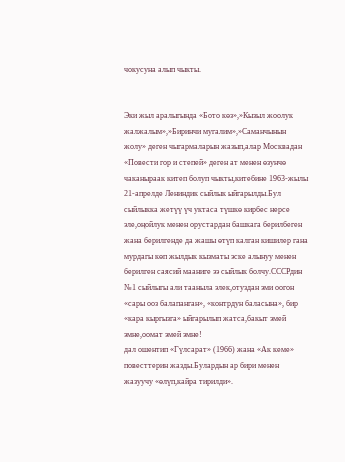чокусуна алып чыкты.


Эки жыл аралыгында «Бото көз»,»Кызыл жоолук жалжалым»,»Биринчи мугалим»,»Саманчынын жолу» деген чыгармаларын жазып,алар Москвадан «Повести гор и степей» деген ат менен өзунчө чаканыраак китеп болуп чыкты,китебине 1963-жылы 21-апрелде Лениндик сыйлык ыйгарылды.Бул сыйлыкка жетүү үч уктаса түшкө кирбес нерсе эле,оңойлук менен орустардан башкага берилбеген жана берилгенде да жашы өтүп калган кишилер гана мурдагы көп жылдык кызматы эске алынуу менен берилген саясий мааниге ээ сыйлык болчу.СССРдин №1 сыйлыгы али тааныла элек,отуздан эми оогон «сары ооз балапанган», «контрдун баласына», бир «кара кыргызга» ыйгарылып жатса,бакыт эмей эмне,оомат эмей эмне!
дал ошентип «Гүлсарат» (1966) жана «Ак кеме» повесттерин жазды.Булардын ар бири менен жазуучу «өлүп,кайра тирилди».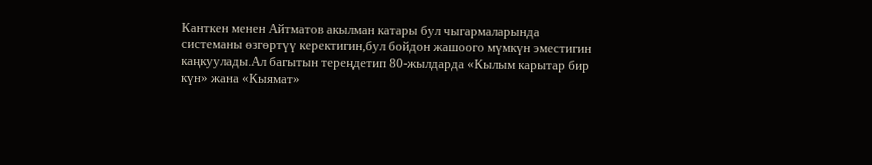Канткен менен Айтматов акылман катары бул чыгармаларында системаны өзгөртүү керектигин,бул бойдон жашоого мүмкүн эместигин каңкуулады.Ал багытын тереңдетип 80-жылдарда «Кылым карытар бир күн» жана «Кыямат»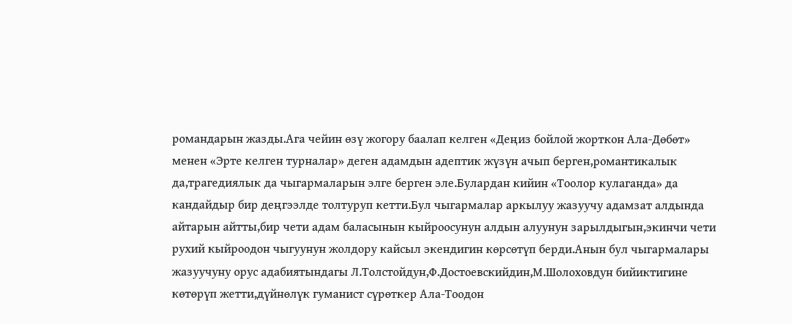романдарын жазды.Ага чейин өзү жогору баалап келген «Деңиз бойлой жорткон Ала-Дөбөт» менен «Эрте келген турналар» деген адамдын адептик жүзүн ачып берген,романтикалык да,трагедиялык да чыгармаларын элге берген эле.Булардан кийин «Тоолор кулаганда» да кандайдыр бир деңгээлде толтуруп кетти.Бул чыгармалар аркылуу жазуучу адамзат алдында айтарын айтты,бир чети адам баласынын кыйроосунун алдын алуунун зарылдыгын,экинчи чети рухий кыйроодон чыгуунун жолдору кайсыл экендигин көрсөтүп берди.Анын бул чыгармалары жазуучуну орус адабиятындагы Л.Толстойдун,Ф.Достоевскийдин,М.Шолоховдун бийиктигине көтөрүп жетти,дүйнөлүк гуманист сүрөткер Ала-Тоодон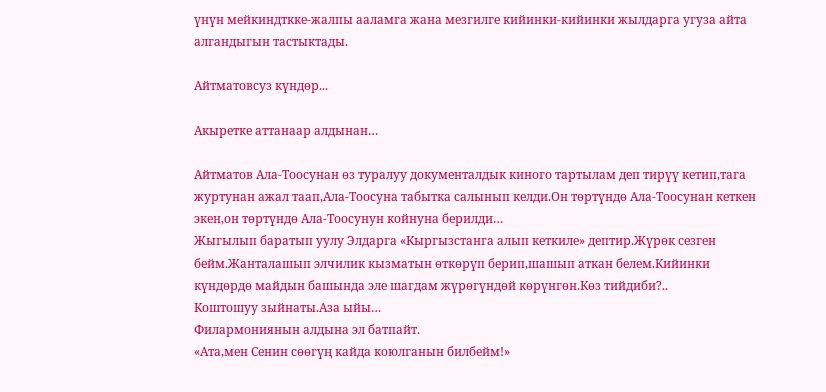үнүн мейкиндткке-жалпы ааламга жана мезгилге кийинки-кийинки жылдарга угуза айта алгандыгын тастыктады.

Айтматовсуз күндөр...

Акыретке аттанаар алдынан…

Айтматов Ала-Тоосунан өз туралуу документалдык киного тартылам деп тирүү кетип,тага журтунан ажал таап,Ала-Тоосуна табытка салынып келди.Он төртүндө Ала-Тоосунан кеткен экен,он төртүндө Ала-Тоосунун койнуна берилди…
Жыгылып баратып уулу Элдарга «Кыргызстанга алып кеткиле» дептир.Жүрөк сезген бейм.Жанталашып элчилик кызматын өткөрүп берип,шашып аткан белем.Кийинки күндөрдө майдын башында эле шагдам жүрөгүндөй көрүнгөн.Көз тийдиби?..
Коштошуу зыйнаты.Аза ыйы…
Филармониянын алдына эл батпайт.
«Ата,мен Сенин сөөгүң кайда коюлганын билбейм!»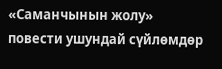«Саманчынын жолу» повести ушундай сүйлөмдөр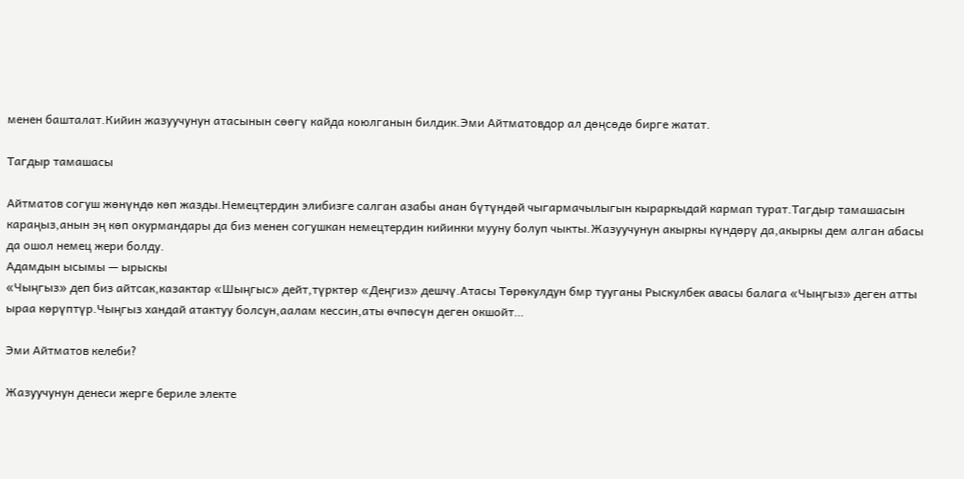менен башталат.Кийин жазуучунун атасынын сөөгү кайда коюлганын билдик.Эми Айтматовдор ал дөңсөдө бирге жатат.

Тагдыр тамашасы

Айтматов согуш жөнүндө көп жазды.Немецтердин элибизге салган азабы анан бүтүндөй чыгармачылыгын кыраркыдай кармап турат.Тагдыр тамашасын караңыз,анын эң көп окурмандары да биз менен согушкан немецтердин кийинки мууну болуп чыкты.Жазуучунун акыркы күндөрү да,акыркы дем алган абасы да ошол немец жери болду.
Адамдын ысымы — ырыскы
«Чыңгыз» деп биз айтсак,казактар «Шыңгыс» дейт,түрктөр «Деңгиз» дешчү.Атасы Төрөкулдун бмр тууганы Рыскулбек авасы балага «Чыңгыз» деген атты ыраа көрүптүр.Чыңгыз хандай атактуу болсун,аалам кессин,аты өчпөсүн деген окшойт…

Эми Айтматов келеби?

Жазуучунун денеси жерге бериле электе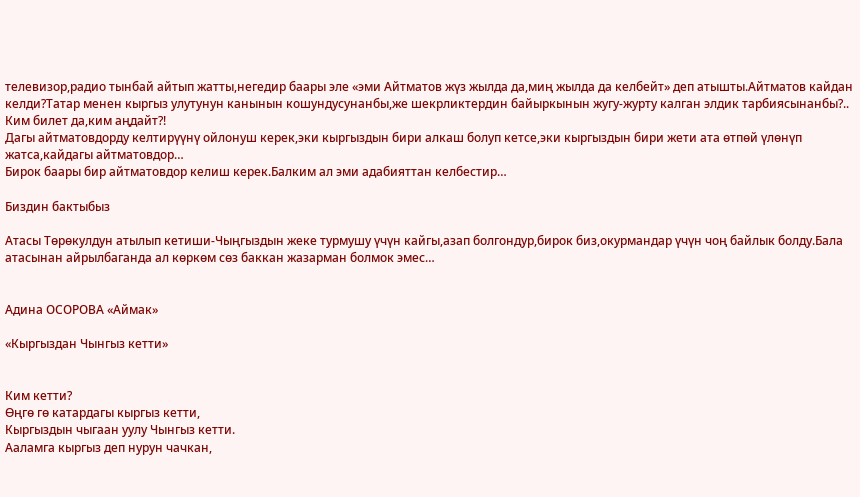телевизор,радио тынбай айтып жатты,негедир баары эле «эми Айтматов жүз жылда да,миң жылда да келбейт» деп атышты.Айтматов кайдан келди?Татар менен кыргыз улутунун канынын кошундусунанбы,же шекрликтердин байыркынын жугу-журту калган элдик тарбиясынанбы?..
Ким билет да,ким аңдайт?!
Дагы айтматовдорду келтирүүнү ойлонуш керек,эки кыргыздын бири алкаш болуп кетсе,эки кыргыздын бири жети ата өтпөй үлөнүп жатса,кайдагы айтматовдор…
Бирок баары бир айтматовдор келиш керек.Балким ал эми адабияттан келбестир…

Биздин бактыбыз

Атасы Төрөкулдун атылып кетиши-Чыңгыздын жеке турмушу үчүн кайгы,азап болгондур,бирок биз,окурмандар үчүн чоң байлык болду.Бала атасынан айрылбаганда ал көркөм сөз баккан жазарман болмок эмес…


Адина ОСОРОВА «Аймак»

«Кыргыздан Чынгыз кетти»


Ким кетти?
Өңгө гө катардагы кыргыз кетти,
Кыргыздын чыгаан уулу Чынгыз кетти.
Ааламга кыргыз деп нурун чачкан,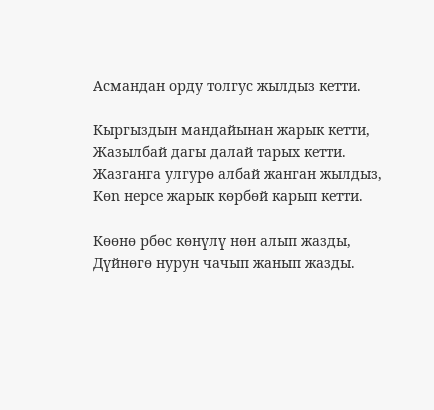Асмандан орду толгус жылдыз кетти.

Кыргыздын мандайынан жарык кетти,
Жазылбай дагы далай тарых кетти.
Жазганга улгурө албай жанган жылдыз,
Kөn нерсе жарык көрбөй карып кетти.

Көөнө рбөс көнүлү нөн алып жазды,
Дүйнөгө нурун чачып жанып жазды.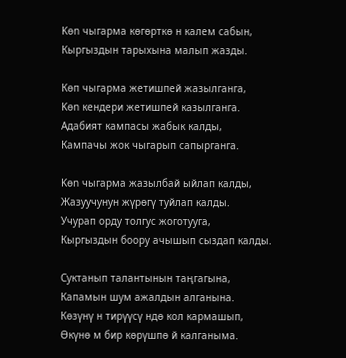Kөn чыгарма көгөрткө н калем сабын,
Кыргыздын тарыхына малып жазды.

Көп чыгарма жетишпей жазылганга,
Kөn кендери жетишпей казылганга.
Адабият кампасы жабык калды,
Кампачы жок чыгарып сапырганга.

Kөn чыгарма жазылбай ыйлап калды,
Жазуучунун жүрөгү туйлап калды.
Учурап орду толгус жоготууга,
Кыргыздын боору ачышып сыздап калды.

Суктанып талантынын таңгагына,
Капамын шум ажалдын алганына.
Көзүнү н тирүүсү ндө кол кармашып,
Өкүнө м бир көрүшпө й калганыма.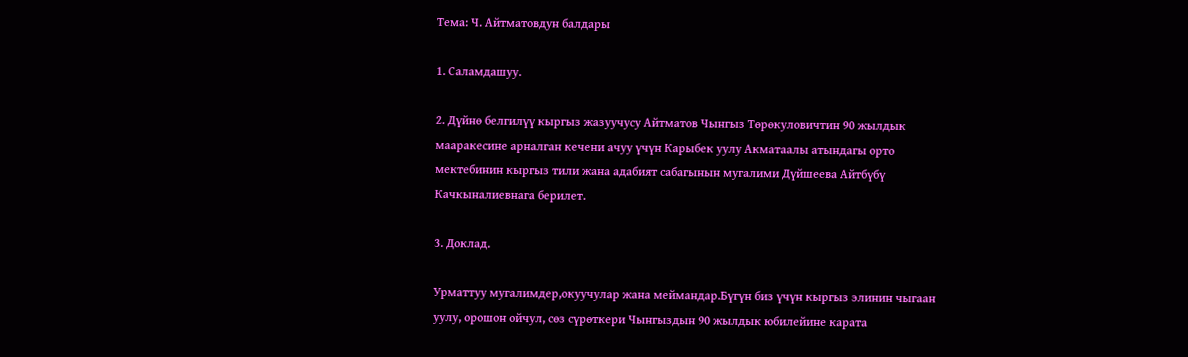Тема: Ч. Айтматовдун балдары

1. Саламдашуу.

2. Дүйнө белгилүү кыргыз жазуучусу Айтматов Чынгыз Төрөкуловичтин 90 жылдык мааракесине арналган кечени ачуу үчүн Карыбек уулу Акматаалы атындагы орто мектебинин кыргыз тили жана адабият сабагынын мугалими Дүйшеева Айтбүбү Качкыналиевнага берилет.

3. Доклад.

Урматтуу мугалимдер,окуучулар жана меймандар.Бүгүн биз үчүн кыргыз элинин чыгаан уулу, орошон ойчул, сөз сүрөткери Чынгыздын 90 жылдык юбилейине карата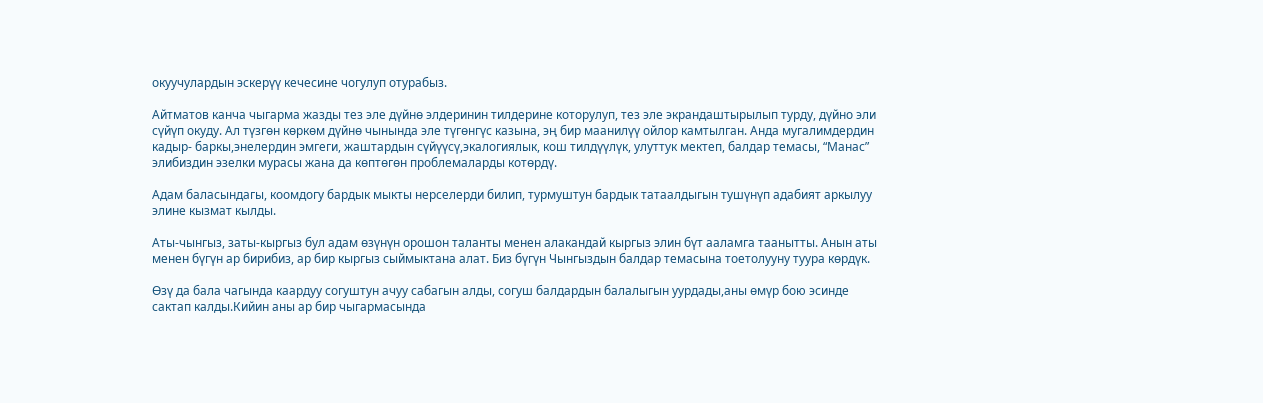окуучулардын эскерүү кечесине чогулуп отурабыз.

Айтматов канча чыгарма жазды тез эле дүйнө элдеринин тилдерине которулуп, тез эле экрандаштырылып турду, дүйно эли сүйүп окуду. Ал түзгөн көркөм дүйнө чынында эле түгөнгүс казына, эң бир маанилүү ойлор камтылган. Анда мугалимдердин кадыр- баркы,энелердин эмгеги, жаштардын сүйүүсү,экалогиялык, кош тилдүүлүк, улуттук мектеп, балдар темасы, “Манас” элибиздин эзелки мурасы жана да көптөгөн проблемаларды котөрдү.

Адам баласындагы, коомдогу бардык мыкты нерселерди билип, турмуштун бардык татаалдыгын тушүнүп адабият аркылуу элине кызмат кылды.

Аты-чынгыз, заты-кыргыз бул адам өзүнүн орошон таланты менен алакандай кыргыз элин бүт ааламга таанытты. Анын аты менен бүгүн ар бирибиз, ар бир кыргыз сыймыктана алат. Биз бүгүн Чынгыздын балдар темасына тоетолууну туура көрдүк.

Өзү да бала чагында каардуу согуштун ачуу сабагын алды, согуш балдардын балалыгын уурдады,аны өмүр бою эсинде сактап калды.Кийин аны ар бир чыгармасында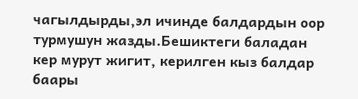чагылдырды,эл ичинде балдардын оор турмушун жазды.Бешиктеги баладан кер мурут жигит, керилген кыз балдар баары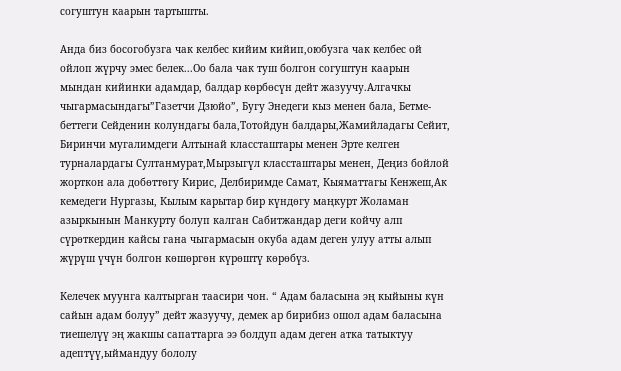согуштун каарын тартышты.

Анда биз босогобузга чак келбес кийим кийип,оюбузга чак келбес ой ойлоп жүрчу эмес белек...Оо бала чак туш болгон согуштун каарын мындан кийинки адамдар, балдар көрбөсүн дейт жазуучу.Алгачкы чыгармасындагы”Газетчи Дзюйо”, Бугу Энедеги кыз менен бала, Бетме-беттеги Сейденин колундагы бала,Тотойдун балдары,Жамийладагы Сейит, Биринчи мугалимдеги Алтынай классташтары менен Эрте келген турналардагы Султанмурат,Мырзыгүл классташтары менен, Деңиз бойлой жорткон ала добөттөгу Кирис, Делбиримде Самат, Кыяматтагы Кенжеш,Ак кемедеги Нургазы, Кылым карытар бир күндөгу маңкурт Жоламан азыркынын Манкурту болуп калган Сабитжандар деги койчу алп сүрөткердин кайсы гана чыгармасын окуба адам деген улуу атты алып жүрүш үчүн болгон көшөргөн күрөштү көрөбүз.

Келечек муунга калтырган таасири чон. “ Адам баласына эң кыйыны күн сайын адам болуу” дейт жазуучу, демек ар бирибиз ошол адам баласына тиешелүү эң жакшы сапаттарга ээ болдуп адам деген атка татыктуу адептүү,ыймандуу бололу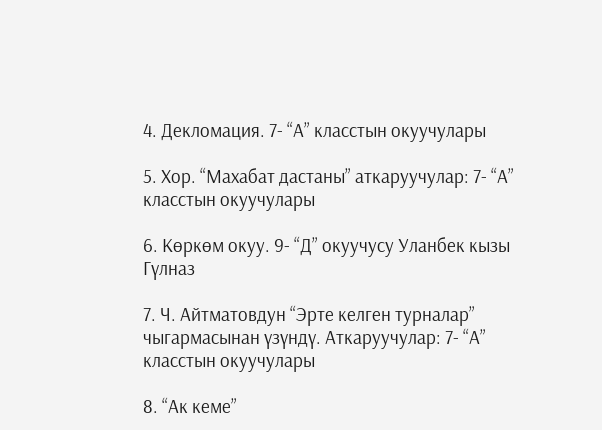4. Декломация. 7- “А” класстын окуучулары

5. Хор. “Махабат дастаны” аткаруучулар: 7- “А” класстын окуучулары

6. Көркөм окуу. 9- “Д” окуучусу Уланбек кызы Гүлназ

7. Ч. Айтматовдун “Эрте келген турналар” чыгармасынан үзүндү. Аткаруучулар: 7- “А” класстын окуучулары

8. “Ак кеме”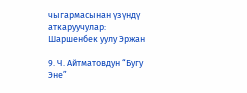чыгармасынан үзүндү аткаруучулар: Шаршенбек уулу Эржан

9. Ч. Айтматовдун “Бугу Эне”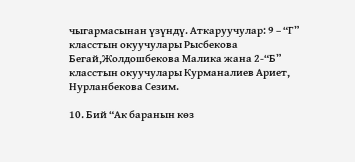чыгармасынан үзүндү. Аткаруучулар: 9 – “Г” класстын окуучулары Рысбекова Бегай,Жолдошбекова Малика жана 2-“Б” класстын окуучулары Курманалиев Ариет, Нурланбекова Сезим.

10. Бий “Ак баранын көз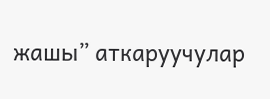жашы” аткаруучулар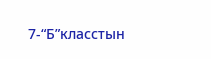7-“Б”класстын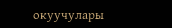окуучулары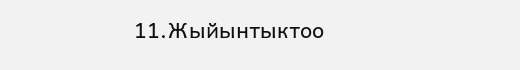11.Жыйынтыктоо